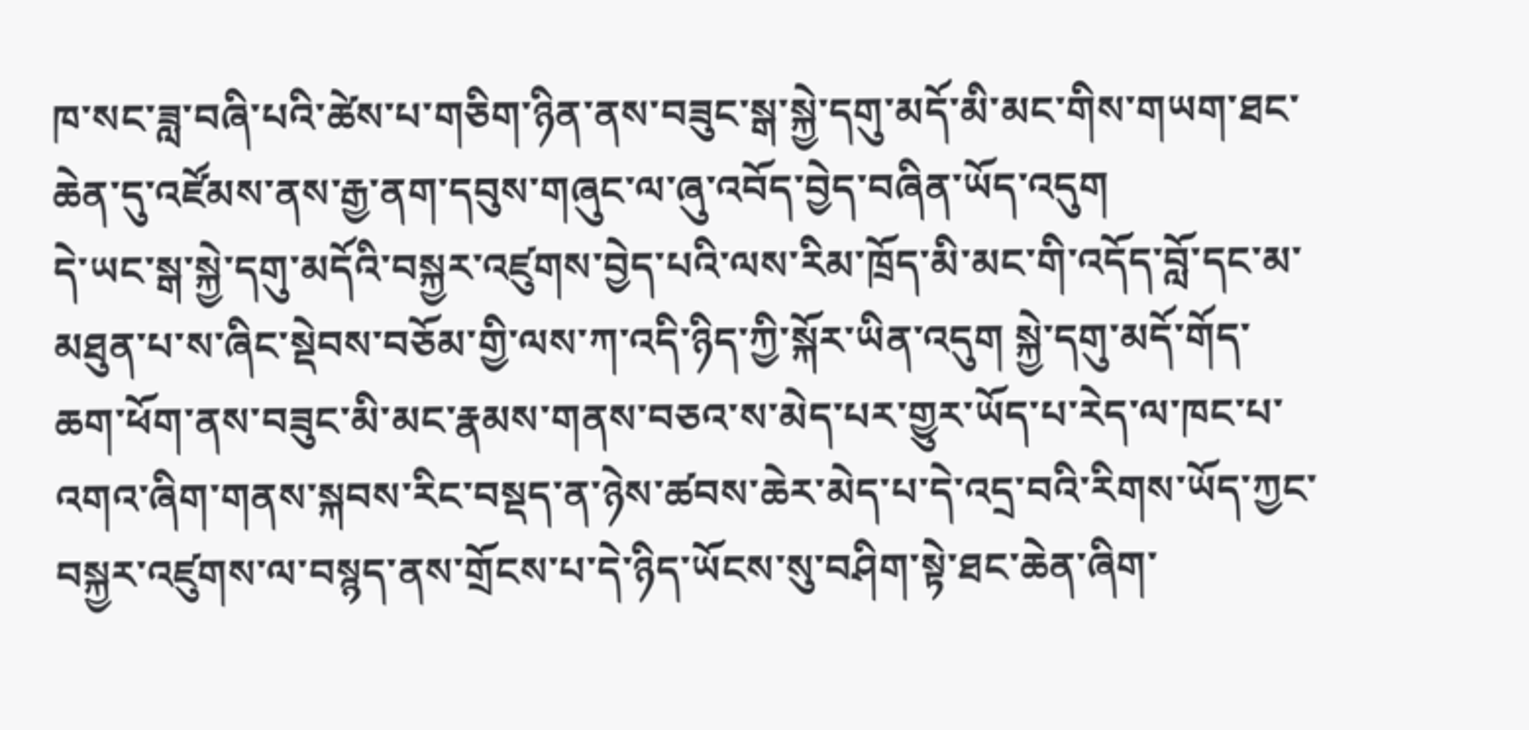ཁ་སང་ཟླ་བཞི་པའི་ཚེས་པ་གཅིག་ཉིན་ནས་བཟུང་སྒ་སྐྱེ་དགུ་མདོ་མི་མང་གིས་གཡག་ཐང་ཆེན་དུ་འཛོམས་ནས་རྒྱ་ནག་དབུས་གཞུང་ལ་ཞུ་འབོད་བྱེད་བཞིན་ཡོད་འདུག
དེ་ཡང་སྒ་སྐྱེ་དགུ་མདོའི་བསྐྱར་འཛུགས་བྱེད་པའི་ལས་རིམ་ཁྲོད་མི་མང་གི་འདོད་བློ་དང་མ་མཐུན་པ་ས་ཞིང་སྡེབས་བཅོམ་གྱི་ལས་ཀ་འདི་ཉིད་ཀྱི་སྐོར་ཡིན་འདུག སྐྱེ་དགུ་མདོ་གོད་ཆག་ཕོག་ནས་བཟུང་མི་མང་རྣམས་གནས་བཅའ་ས་མེད་པར་གྱུར་ཡོད་པ་རེད་ལ་ཁང་པ་འགའ་ཞིག་གནས་སྐབས་རིང་བསྡད་ན་ཉེས་ཚབས་ཆེར་མེད་པ་དེ་འདྲ་བའི་རིགས་ཡོད་ཀྱང་བསྐྱར་འཛུགས་ལ་བསྙད་ནས་གྲོངས་པ་དེ་ཉིད་ཡོངས་སུ་བཤིག་སྟེ་ཐང་ཆེན་ཞིག་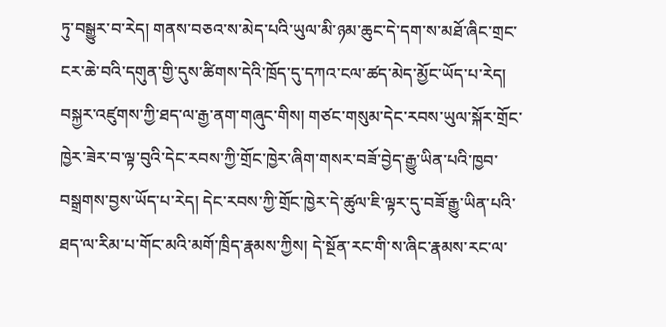ཏུ་བསྒྱུར་བ་རེད། གནས་བཅའ་ས་མེད་པའི་ཡུལ་མི་ཉམ་ཆུང་དེ་དག་ས་མཐོ་ཞིང་གྲང་ངར་ཆེ་བའི་དགུན་གྱི་དུས་ཚིགས་དེའི་ཁྲོད་དུ་དཀའ་ངལ་ཚད་མེད་མྱོང་ཡོད་པ་རེད། བསྐྱར་འཛུགས་ཀྱི་ཐད་ལ་རྒྱ་ནག་གཞུང་གིས། གཙང་གསུམ་དེང་རབས་ཡུལ་སྐོར་གྲོང་ཁྱེར་ཟེར་བ་ལྟ་བུའི་དེང་རབས་ཀྱི་གྲོང་ཁྱེར་ཞིག་གསར་བཟོ་བྱེད་རྒྱུ་ཡིན་པའི་ཁྱབ་བསྒྲགས་བྱས་ཡོད་པ་རེད། དེང་རབས་ཀྱི་གྲོང་ཁྱེར་དེ་ཚུལ་ཇི་ལྟར་དུ་བཟོ་རྒྱུ་ཡིན་པའི་ཐད་ལ་རིམ་པ་གོང་མའི་མགོ་ཁྲིད་རྣམས་ཀྱིས། དེ་སྔོན་རང་གི་ས་ཞིང་རྣམས་རང་ལ་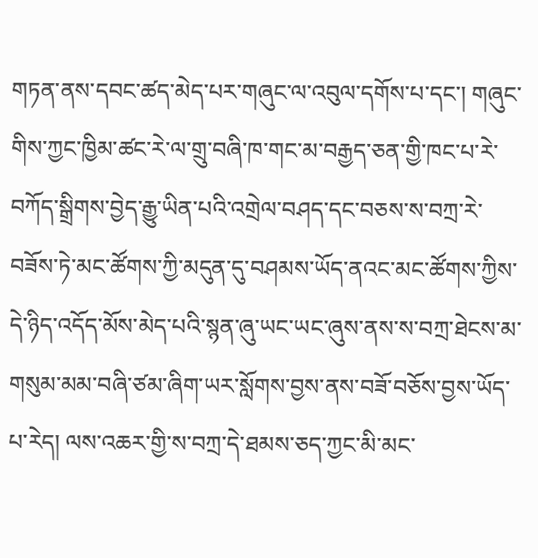གཏན་ནས་དབང་ཚད་མེད་པར་གཞུང་ལ་འབུལ་དགོས་པ་དང་། གཞུང་གིས་ཀྱང་ཁྱིམ་ཚང་རེ་ལ་གྲུ་བཞི་ཁ་གང་མ་བརྒྱད་ཅན་གྱི་ཁང་པ་རེ་བཀོད་སྒྲིགས་བྱེད་རྒྱུ་ཡིན་པའི་འགྲེལ་བཤད་དང་བཅས་ས་བཀྲ་རེ་བཟོས་ཏེ་མང་ཚོགས་ཀྱི་མདུན་དུ་བཤམས་ཡོད་ནའང་མང་ཚོགས་ཀྱིས་དེ་ཉིད་འདོད་མོས་མེད་པའི་སྙན་ཞུ་ཡང་ཡང་ཞུས་ནས་ས་བཀྲ་ཐེངས་མ་གསུམ་མམ་བཞི་ཙམ་ཞིག་ཡར་སློགས་བྱས་ནས་བཟོ་བཅོས་བྱས་ཡོད་པ་རེད། ལས་འཆར་གྱི་ས་བཀྲ་དེ་ཐམས་ཅད་ཀྱང་མི་མང་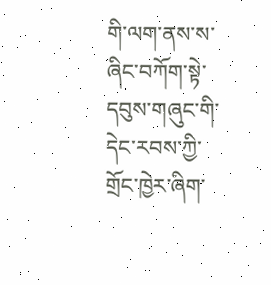གི་ལག་ནས་ས་ཞིང་བཀོག་སྟེ་དབུས་གཞུང་གི་དེང་རབས་ཀྱི་གྲོང་ཁྱེར་ཞིག་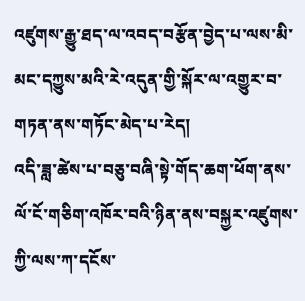འཛུགས་རྒྱུ་ཐད་ལ་འབད་བརྩོན་བྱེད་པ་ལས་མི་མང་དཀྱུས་མའི་རེ་འདུན་གྱི་སྐོར་ལ་འགྱུར་བ་གཏན་ནས་གཏོང་མེད་པ་རེད།
འདི་ཟླ་ཚེས་པ་བཅུ་བཞི་སྟེ་གོད་ཆག་ཕོག་ནས་ལོ་ངོ་གཅིག་འཁོར་བའི་ཉིན་ནས་བསྐྱར་འཛུགས་ཀྱི་ལས་ཀ་དངོས་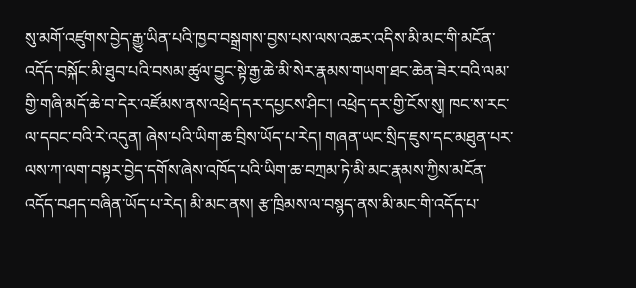སུ་མགོ་འཛུགས་བྱེད་རྒྱུ་ཡིན་པའི་ཁྱབ་བསྒྲགས་བྱས་པས་ལས་འཆར་འདིས་མི་མང་གི་མངོན་འདོད་བསྐོང་མི་ཐུབ་པའི་བསམ་ཚུལ་བྱུང་སྟེ་རྒྱ་ཆེ་མི་སེར་རྣམས་གཡག་ཐང་ཆེན་ཟེར་བའི་ལམ་གྱི་གཞི་མདོ་ཆེ་བ་དེར་འཛོམས་ནས་འཕྲེད་དར་དཔྱངས་ཤིང་། འཕྲེད་དར་གྱི་ངོས་སུ། ཁང་ས་རང་ལ་དབང་བའི་རེ་འདུན། ཞེས་པའི་ཡིག་ཆ་བྲིས་ཡོད་པ་རེད། གཞན་ཡང་སྲིད་ཇུས་དང་མཐུན་པར་ལས་ཀ་ལག་བསྟར་བྱེད་དགོས་ཞེས་འཁོད་པའི་ཡིག་ཆ་བཀྲམ་ཏེ་མི་མང་རྣམས་ཀྱིས་མངོན་འདོད་བཤད་བཞིན་ཡོད་པ་རེད། མི་མང་ནས། རྩ་ཁྲིམས་ལ་བསྙད་ནས་མི་མང་གི་འདོད་པ་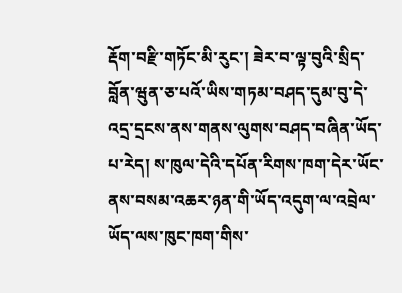རྡོག་བརྫི་གཏོང་མི་རུང་། ཟེར་བ་ལྟ་བུའི་སྲིད་བློན་ཝུན་ཅ་པའོ་ཡིས་གཏམ་བཤད་དུམ་བུ་དེ་འདྲ་དྲངས་ནས་གནས་ལུགས་བཤད་བཞིན་ཡོད་པ་རེད། ས་ཁུལ་དེའི་དཔོན་རིགས་ཁག་དེར་ཡོང་ནས་བསམ་འཆར་ཉན་གི་ཡོད་འདུག་ལ་འབྲེལ་ཡོད་ལས་ཁུང་ཁག་གིས་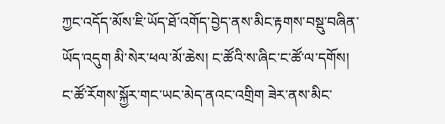ཀྱང་འདོད་མོས་ཇི་ཡོད་ཐོ་འགོད་བྱེད་ནས་མིང་རྟགས་བསྡུ་བཞིན་ཡོད་འདུག མི་སེར་ཕལ་མོ་ཆེས། ང་ཚོའི་ས་ཞིང་ང་ཚོ་ལ་དགོས། ང་ཚོ་རོགས་སྐྱོར་གང་ཡང་མེད་ནའང་འགྲིག ཟེར་ནས་མིང་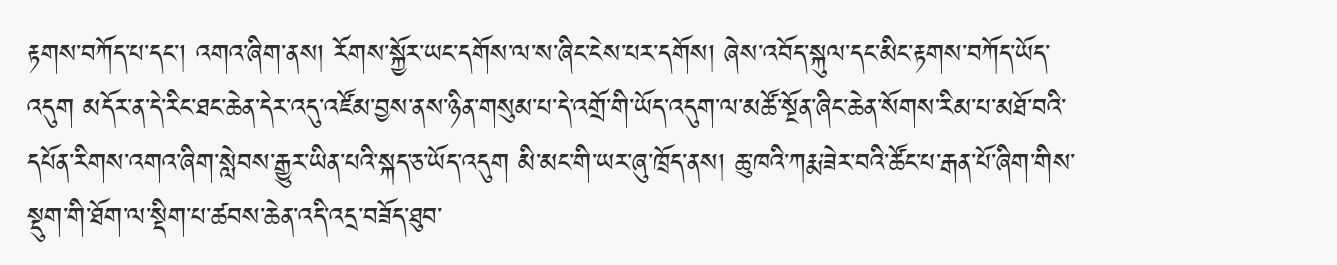རྟགས་བཀོད་པ་དང་། འགའ་ཞིག་ནས། རོགས་སྐྱོར་ཡང་དགོས་ལ་ས་ཞིང་ངེས་པར་དགོས། ཞེས་འབོད་སྐུལ་དང་མིང་རྟགས་བཀོད་ཡོད་འདུག མདོར་ན་དེ་རིང་ཐང་ཆེན་དེར་འདུ་འཛོམ་བྱས་ནས་ཉིན་གསུམ་པ་དེ་འགྲོ་གི་ཡོད་འདུག་ལ་མཚོ་སྔོན་ཞིང་ཆེན་སོགས་རིམ་པ་མཐོ་བའི་དཔོན་རིགས་འགའ་ཞིག་སླེབས་རྒྱུར་ཡིན་པའི་སྐད་ཅ་ཡོད་འདུག མི་མང་གི་ཡར་ཞུ་ཁྲོད་ནས། ཆུ་ཁའི་ཀརྨ་ཟེར་བའི་ཚོང་པ་རྒན་པོ་ཞིག་གིས་སྡུག་གི་ཐོག་ལ་སྡིག་པ་ཚབས་ཆེན་འདི་འདྲ་བཟོད་ཐུབ་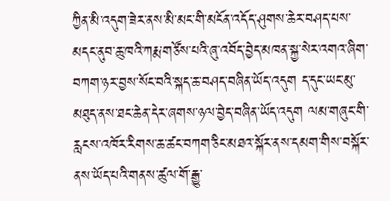ཀྱིན་མི་འདུག་ཟེར་ནས་མི་མང་གི་མངོན་འདོད་ཤུགས་ཆེར་བཤད་པས་མདང་ནུབ་ཆུ་ཁའི་ཀརྨ་གཙོས་པའི་ཞུ་འབོད་བྱེད་མཁན་སྐྱ་སེར་འགའ་ཞིག་བཀག་ཉར་བྱས་སོང་བའི་སྐད་ཆ་བཤད་བཞིན་ཡོད་འདུག ད་དུང་ཡང་མུ་མཐུད་ནས་ཐང་ཆེན་དེར་ཞགས་ཉལ་བྱེད་བཞིན་ཡོད་འདུག ལམ་གཞུང་གི་རླངས་འཁོར་རིགས་ཆ་ཚང་བཀག་ཅིང་མཐའ་སྐོར་ནས་དམག་གིས་བསྐོར་ནས་ཡོད་པའི་གནས་ཚུལ་གོ་རྒྱུ་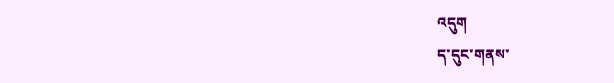འདུག
ད་དུང་གནས་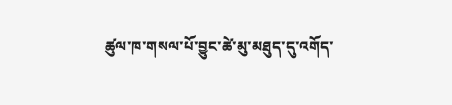ཚུལ་ཁ་གསལ་པོ་བྱུང་ཚེ་མུ་མཐུད་དུ་འགོད་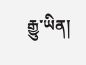རྒྱུ་ཡིན།